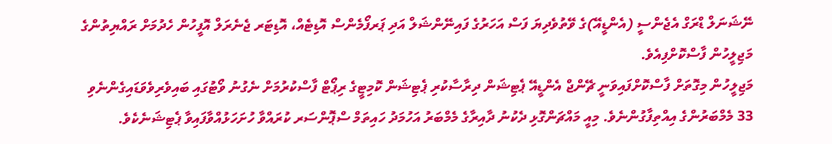ނޭޝަނަލް ޑްރަގް އެޖެންސީ (އެންޑީއޭ)ގެ ވޭތުވެދިޔަ ފަސް އަހަރުގެ ފައިނޭންޝަލް އަދި ޕަރފޯމެންސް އޮޑިޓެއް، އޮޑިޓަރ ޖެނެރަލް އޮފީހުން ހެދުމަށް ރައްޔިތުންގެ މަޖިލީހުން ފާސްކޮށްފިއެވެ.
މަޖިލީހުން މިގޮތަށް ފާސްކޮށްފައިވަނީ ޗޭންޖް އެންޑީއޭ ޕެޓިޝަން ދިރާސާކުރި ޕެޓިޝަން ކޮމިޓީގެ ރިޕޯޓް ފާސްކުރުމަށް ނެގުނު ވޯޓުގައި ބައިވެރިވެވަޑައިގެންނެވި 33 މެމްބަރުންގެ އިއްތިފާގުންނެވެ. މިއީ މައްޗަންގޮޅި ދެކުނު ދާއިރާގެ މެމްބަރު އަހުމަދު ހައިތަމް ސްޕޮންސަރ ކުރައްވާ ހުށަހަޅުއްވާފައިވާ ޕެޓިޝަނެކެވެ.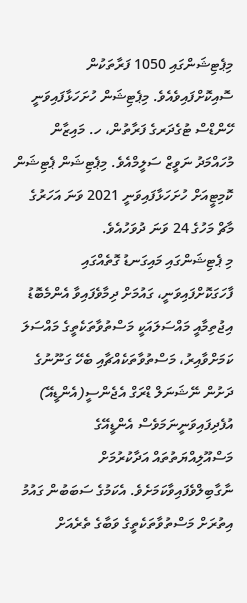މިޕެޓިޝަންގައި 1050 ފަރާތަކުން ސޮއިކޮށްފައިވެއެވެ. މިޕެޓިޝަން ހުށަހަޅާފައިވަނީ ހޭންޑްސް ޓުގެދަރގެ ފަރާތުން، ހ. މައިޒާން މުހައްމަދު ނަވީޒް ސަލީމްއެވެ. މިޕެޓިޝަން ޕެޓިޝަން ކޮމިޓީއަށް ހުށަހަޅާފައިވަނީ 2021 ވަނަ އަހަރުގެ މާޗް މަހުގެ 24 ވަނަ ދުވަހުއެވެ.
މި ޕެޓިޝަންގައި މައިގަނޑު ގޮތެއްގައި ފާހަގަކޮށްފައިވަނީ، ގައުމަށް ދިމާވެފައިވާ އެންމެބޮޑު އިޖުތިމާއީ މައްސަލައަކީ މަސްތުވާތަކެތީގެ މައްސަލަ ކަމަށްވާއިރު، މަސްތުވާތަކެއްޗާއި ބެހޭ ގަނޫނުގެ ދަށުން ނޭޝަނަލް ޑްރަގް އެޖެންސީ(އެންޑީއޭ) އުފެދިފައިވަނީނަމަވެސް އެންޑީއޭގެ މަސްއޫލިއްޔަތުތައް އަދާކުރުމަށް ނާގާބިލްވެފައިވާކަމަށެވެ. އެކަމުގެ ސަބަބުން ގައުމު އިތުރަށް މަސްތުވާތަކެތީގެ ވަބާގެ ތެރެއަށް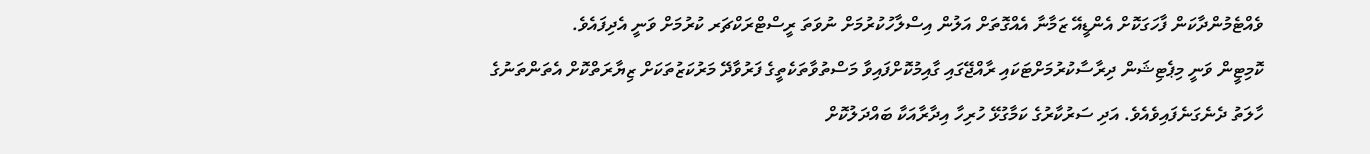ވެއްޓެމުންދާކަން ފާހަގަކޮށް އެންޑީއޭ ޒަމާނާ އެއްގޮތަށް އަލުން އިސްލާހުކުރުމަށް ނުވަތަ ރީސްޓްރަކްޗަރ ކުރުމަށް ވަނީ އެދިފައެވެ.
ކޮމިޓީން ވަނީ މިޕެޓިޝަން ދިރާސާކުރުމަށްޓަކައި ރާއްޖޭގައި ގާއިމުކޮށްފައިވާ މަސްތުވާތަކެތީގެ ފަރުވާދޭ މަރުކަޒުތަކަށް ޒިޔާރަތްކޮށް އެތަންތަނުގެ ހާލަތު ދެނެގަނެފައިވެއެވެ. އަދި ސަރުކާރުގެ ކަމާގުޅޭ ހުރިހާ އިދާރާއަކާ ބައްދަލުކޮށް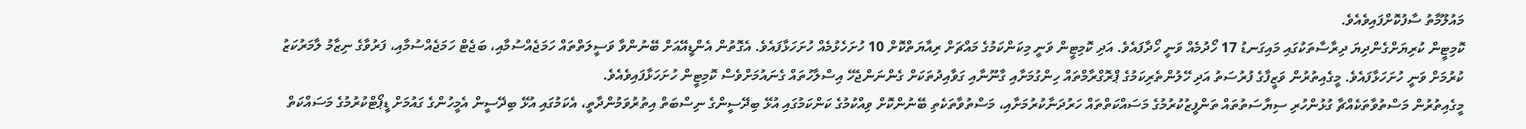މައުލޫމާތު ސާފުކޮށްފައިވެއެވެ.
ކޮމިޓީން ކުރިޔަށްގެންދިޔަ ދިރާސާތަކުގައި މައިގަނޑު 17 ހޯދުމެއް ވަނީ ހޯދާފައެވެ. އަދި ކޮމިޓީން ވަނީ މިކަންކަމުގެ މައްޗަށް ރިއާޔަތްކޮށް 10 ހުށަހެޅުމެއް ހުށަހަޅާފައެވެ. އެގޮތުން އެންޑީއޭއަށް ބޭނުންވާ ވަސީލަތްތައް ހަމަޖެއްސުމާއި، ބަޖެޓް ހަމަޖެއްސުމާއި، ފަރުވާގެ ނިޒާމު ލާމަރުކަޒު ކުރުމަށް ވަނީ ހުށަހަޅާފައެވެ. މީގެއިތުރުން ވަޒީފާގެ ފުރުސަތު އަދި ހޭލުންތެރިކަމުގެ ޕްރޮގްރާމްތައް ހިންގުމަށާއި ގާނޫނާއި ގަވާއިދުތަކަށް ގެންނަންޖެހޭ އިސްލާހުތައް ގެނައުމަށްވެސް ކޮމިޓީން ހުށަހަޅާފައިވެއެވެ.
މީގެއިތުރުން މަސްތުވާތަކެއްޗާ ގުޅުންހުރި ސިޔާސަތުތައް ތަންފީޒުކުރުމުގެ މަސައްކަތްތައް ހަރުދަނާކުރުމަށާއި، މަސްތުވާތަކެތި ބޭނުންކޮށް ވިއްކުމުގެ ކަންކަމުގައި އުޅޭ ބިދޭސީންގެ ނިސްބަތް އިތުރުވަމުންދާތީ، އެކަމުގައި އުޅޭ ބިދޭސީން އެމީހުންގެ ގައުމަށް ޑީޕޯޓްކުރުމުގެ މަސައްކަތް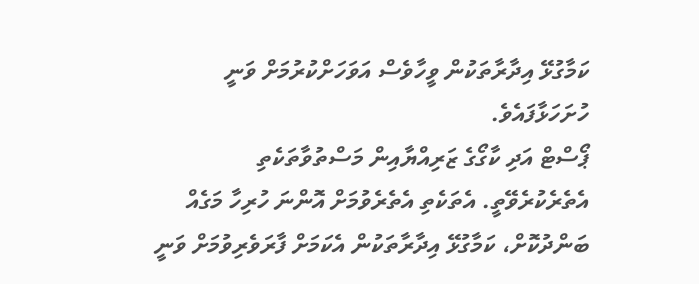ކަމާގުޅޭ އިދާރާތަކުން ވީހާވެސް އަވަހަށްކުރުމަށް ވަނީ ހުށަހަޅާފައެވެ.
ޕޯސްޓް އަދި ކާގޯގެ ޒަރިއްޔާއިން މަސްތުވާތަކެތި އެތެރެކުރެވޭތީ. އެތަކެތި އެތެރެވުމަށް އޮންނަ ހުރިހާ މަގެއް ބަންދުކޮށް، ކަމާގުޅޭ އިދާރާތަކުން އެކަމަށް ފާރަވެރިވުމަށް ވަނީ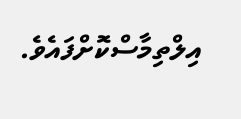އިލްތިމާސްކޮށްފައެވެ.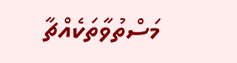މަސްތުވާތަކެއްޗާ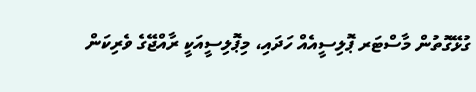ގުޅޭގޮތުން މާސްޓަރ ޕޮލިސީއެއް ހަދައި، މިޕޮލިސީއަކީ ރާއްޖޭގެ ވެރިކަން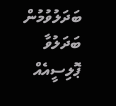ބަދަލުވުމުން ބަދަލުވާ ޕޮލިސީއެއް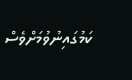ކަމުގައިނުވުމަށްވެސް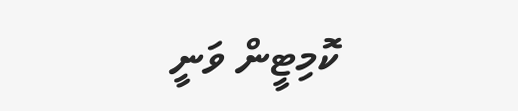ކޮމިޓީން ވަނީ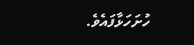ހުށަހަޅާފައެވެ.